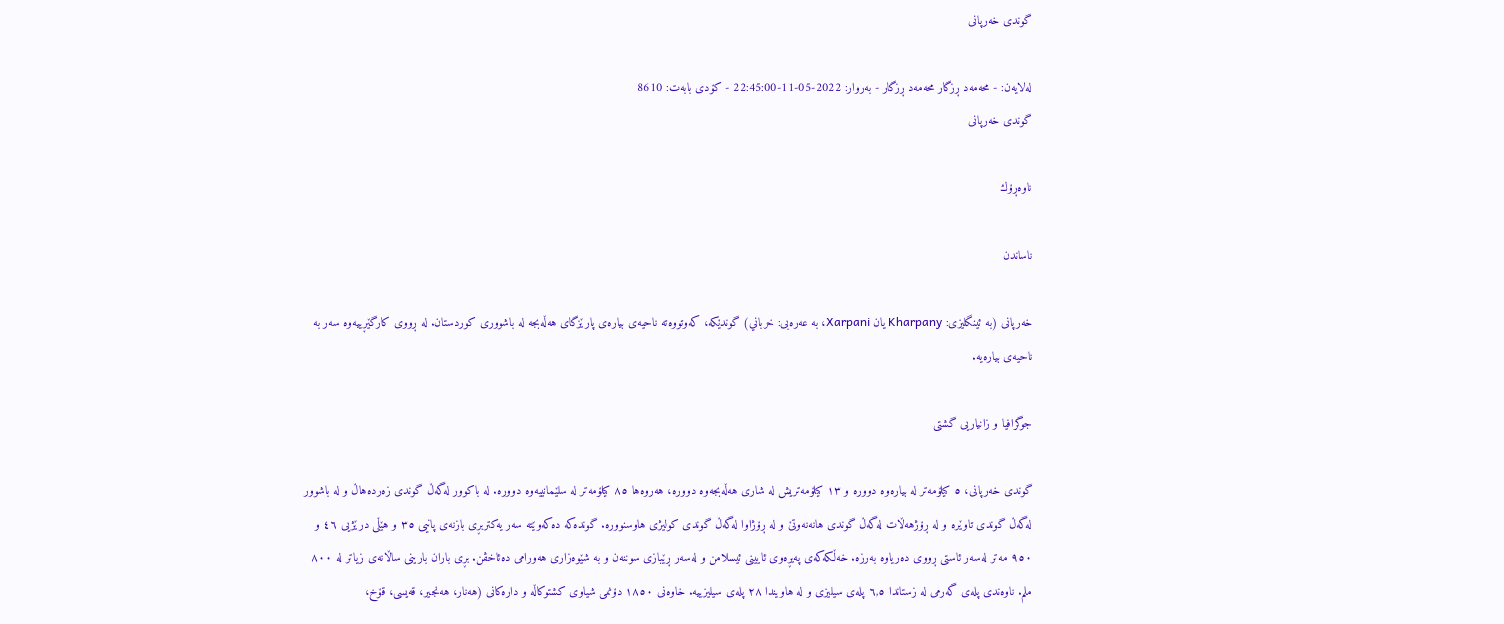گوندی خەرپانی

له‌لایه‌ن: - محەمەد ڕزگار محەمەد ڕزگار - به‌روار: 2022-05-11-22:45:00 - کۆدی بابەت: 8610
گوندی خەرپانی

ناوه‌ڕۆك

ناساندن

خەرپانی (بە ئینگلیزی: Kharpany یان Xarpani، بە عەرەبی: خرباني) گوندێکە، کەوتووەتە ناحیەی بیارەی پارێزگای هەڵەبجە لە باشووری کوردستان. لە ڕووی کارگێڕییەوە سەر بە ناحیەی بیارەیە.

جوگرافیا و زانیاریی گشتی

گوندی خەرپانی، ٥ کیلۆمەتر لە بیارەوە دوورە و ١٣ کیلۆمەتریش لە شاری هەڵەبجەوە دوورە، هەروەها ٨٥ کیلۆمەتر لە سلێمانییەوە دوورە. لە باکوور لەگەڵ گوندی زەردەهاڵ و لە باشوور لەگەڵ گوندی تاوێرە و لە ڕۆژهەڵات لەگەڵ گوندی هانەنەوتێ و لە ڕۆژاوا لەگەڵ گوندی کولیژی هاوسنوورە. گوندەکە دەکەوێتە سەر یەکتربڕی بازنەی پانیی ٣٥ و هێڵی درێژیی ٤٦ و ٩٥٠ مەتر لەسەر ئاستی ڕووی دەریاوە بەرزە. خەڵکەکەی پەیڕەوی ئایینی ئیسلامن و لەسەر ڕێبازی سوننەن و بە شێوەزاری هەورامی دەئاخڤن. بڕی باران بارینی ساڵانەی زیاتر لە ٨٠٠ ملم. ناوەندی پلەی گەرمی لە زستاندا ٦,٥ پلەی سیلیزی و لە هاویندا ٢٨ پلەی سیلیزییە. خاوەنی ١٨٥٠ دۆنمی شیاوی کشتوکاڵە و دارەکانی (هەنار، هەنجیر، قەیسی، قۆخ،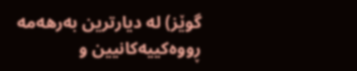گوێز) لە دیارترین بەرهەمە ڕووەکییەکانیین و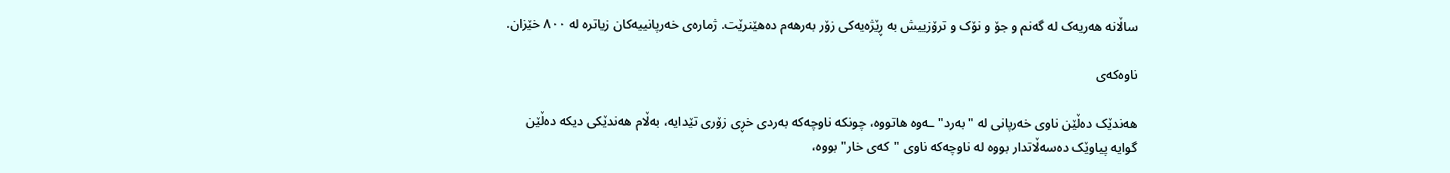ساڵانە هەریەک لە گەنم و جۆ و نۆک و ترۆزییش بە ڕێژەیەکی زۆر بەرهەم دەهێنرێت. ژمارەی خەرپانییەکان زیاترە لە ٨٠٠ خێزان.

ناوەکەی

هەندێک دەڵێن ناوی خەرپانی لە "بەرد"ـەوە هاتووە، چونکە ناوچەکە بەردی خڕی زۆری تێدایە، بەڵام هەندێکی دیکە دەڵێن گوایە پیاوێک دەسەڵاتدار بووە لە ناوچەکە ناوی "کەی خار" بووە،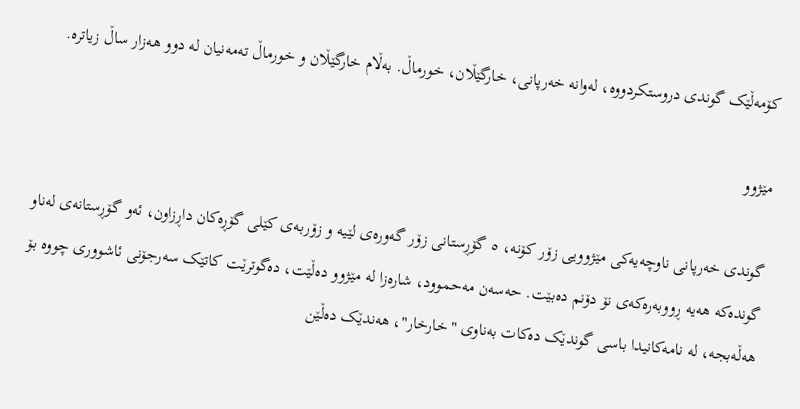کۆمەڵێک گوندی دروستکردووە، لەوانە خەرپانی، خارگێڵان، خورماڵ. بەڵام خارگێڵان و خورماڵ تەمەنیان لە دوو هەزار ساڵ زیاترە.

مێژوو

گوندی خەرپانی ناوچەیەکی مێژوویی زۆر کۆنە، ٥ گۆڕستانی زۆر گەورەی لێیە و زۆربەی کێلی گۆڕەکان داڕزاون، ئەو گۆڕستانەی لەناو گوندەکە هەیە ڕووبەرەکەی نۆ دۆنم دەبێت. حەسەن مەحموود، شارەزا لە مێژوو دەڵێت، دەگوترێت کاتێک سەرجۆنی ئاشووری چووە بۆ هەڵەبجە، لە نامەکانیدا باسی گوندێک دەکات بەناوی "خارخار"، هەندێک دەڵێن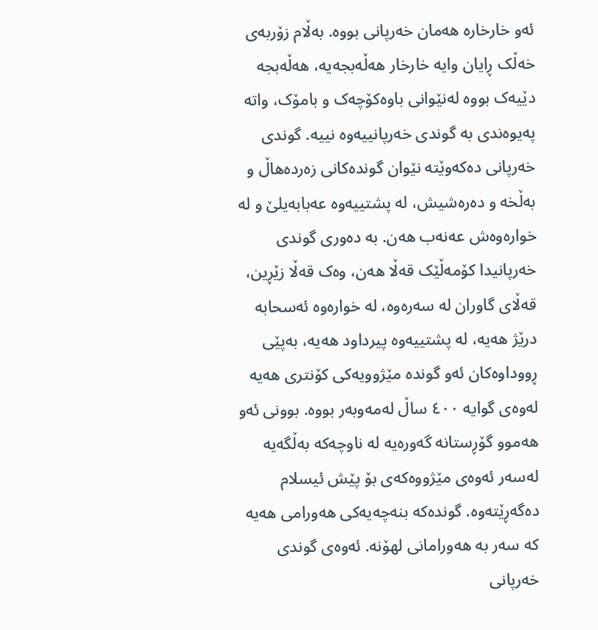ئەو خارخارە هەمان خەرپانی بووە. بەڵام زۆربەی خەڵک ڕایان وایە خارخار هەڵەبجەیە، هەڵەبجە دێیەک بووە لەنێوانی باوەکۆچەک و بامۆک، واتە پەیوەندی بە گوندی خەرپانییەوە نییە. گوندی خەرپانی دەکەوێتە نێوان گوندەکانی زەردەهاڵ و بەڵخە و دەرەشیش، لە پشتییەوە عەبابەیلێ و لە خوارەوەش عەنەب هەن. بە دەوری گوندی خەرپانیدا کۆمەڵێک قەڵا هەن، وەک قەڵا زێڕین، قەڵای گاوران لە سەرەوە، لە خوارەوە ئەسحابە درێژ هەیە، لە پشتییەوە پیرداود هەیە، بەپێی ڕووداوەکان ئەو گوندە مێژوویەکی کۆنتری هەیە لەوەی گوایە ٤٠٠ ساڵ لەمەوبەر بووە. بوونی ئەو هەموو گۆڕستانە گەورەیە لە ناوچەکە بەڵگەیە لەسەر ئەوەی مێژووەکەی بۆ پێش ئیسلام دەگەڕێتەوە. گوندەکە بنەچەیەکی هەورامی هەیە کە سەر بە هەورامانی لهۆنە. ئەوەی گوندی خەرپانی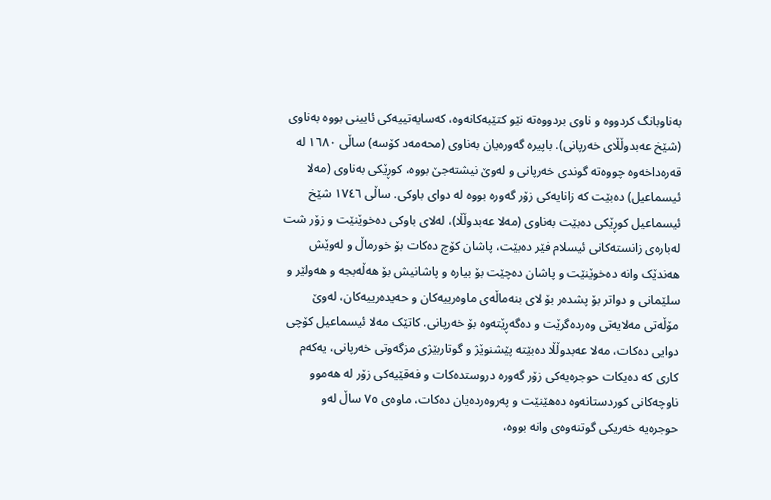بەناوبانگ کردووە و ناوی بردووەتە نێو کتێبەکانەوە، کەسایەتییەکی ئایینی بووە بەناوی (شێخ عەبدوڵڵای خەرپانی). باپیرە گەورەیان بەناوی (محەمەد کۆسە) ساڵی ١٦٨٠ لە قەرەداخەوە چووەتە گوندی خەرپانی و لەوێ نیشتەجێ بووە، کوڕێکی بەناوی (مەلا ئیسماعیل) دەبێت کە زانایەکی زۆر گەورە بووە لە دوای باوکی. ساڵی ١٧٤٦ شێخ ئیسماعیل کوڕێکی دەبێت بەناوی (مەلا عەبدوڵڵا)، لەلای باوکی دەخوێنێت و زۆر شت لەبارەی زانستەکانی ئیسلام فێر دەبێت، پاشان کۆچ دەکات بۆ خورماڵ و لەوێش هەندێک وانە دەخوێنێت و پاشان دەچێت بۆ بیارە و پاشانیش بۆ هەڵەبجە و هەولێر و سلێمانی و دواتر بۆ پشدەر بۆ لای بنەماڵەی ماوەرییەکان و حەیدەرییەکان، لەوێ مۆڵەتی مەلایەتی وەردەگرێت و دەگەڕێتەوە بۆ خەرپانی. کاتێک مەلا ئیسماعیل کۆچی دوایی دەکات، مەلا عەبدوڵڵا دەبێتە پێشنوێژ و گوتاربێژی مزگەوتی خەرپانی، یەکەم کاری کە دەیکات حوجرەیەکی زۆر گەورە دروستدەکات و فەقێیەکی زۆر لە هەموو ناوچەکانی کوردستانەوە دەهێنێت و پەروەردەیان دەکات، ماوەی ٧٥ ساڵ لەو حوجرەیە خەریکی گوتنەوەی وانە بووە،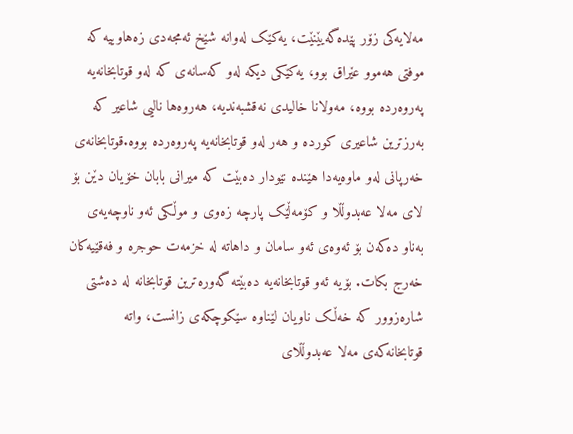مەلایەکی زۆر پێدەگەیێنێت، یەکێک لەوانە شێخ ئەمجەدی زەهاوییە کە موفتی هەموو عێراق بوو، یەکێکی دیکە لەو کەسانەی کە لەو قوتابخانەیە پەروەردە بووە، مەولانا خالیدی نەقشبەندیە، هەروەها نالیی شاعیر کە بەرزترین شاعیری کوردە و هەر لەو قوتابخانەیە پەروەردە بووە.قوتابخانەی خەرپانی لەو ماوەیەدا هێندە نێودار دەبێت کە میرانی بابان خۆیان دێن بۆ لای مەلا عەبدوڵڵا و کۆمەڵێک پارچە زەوی و موڵکی ئەو ناوچەیەی بەناو دەکەن بۆ ئەوەی ئەو سامان و داهاتە لە خزمەت حوجرە و فەقێیەکان خەرج بکات. بۆیە ئەو قوتابخانەیە دەبێتە گەورەترین قوتابخانە لە دەشتی شارەزوور کە خەڵک ناویان لێناوە سێکوچکەی زانست، واتە قوتابخانەکەی مەلا عەبدوڵڵای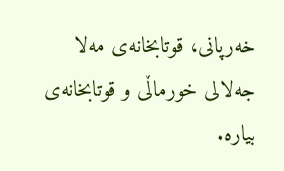خەرپانی، قوتابخانەی مەلا جەلالی خورماڵی و قوتابخانەی بیارە.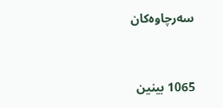سەرچاوەکان



1065 بینین